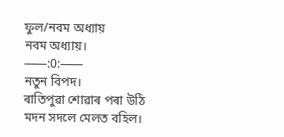ফুল/নবম অধ্যায়
নবম অধ্যায়।
⸺:0:⸺
নতুন বিপদ।
ৰাতিপুৱা শোৱাৰ পৰা উঠি মদন সদলে মেলত বহিল।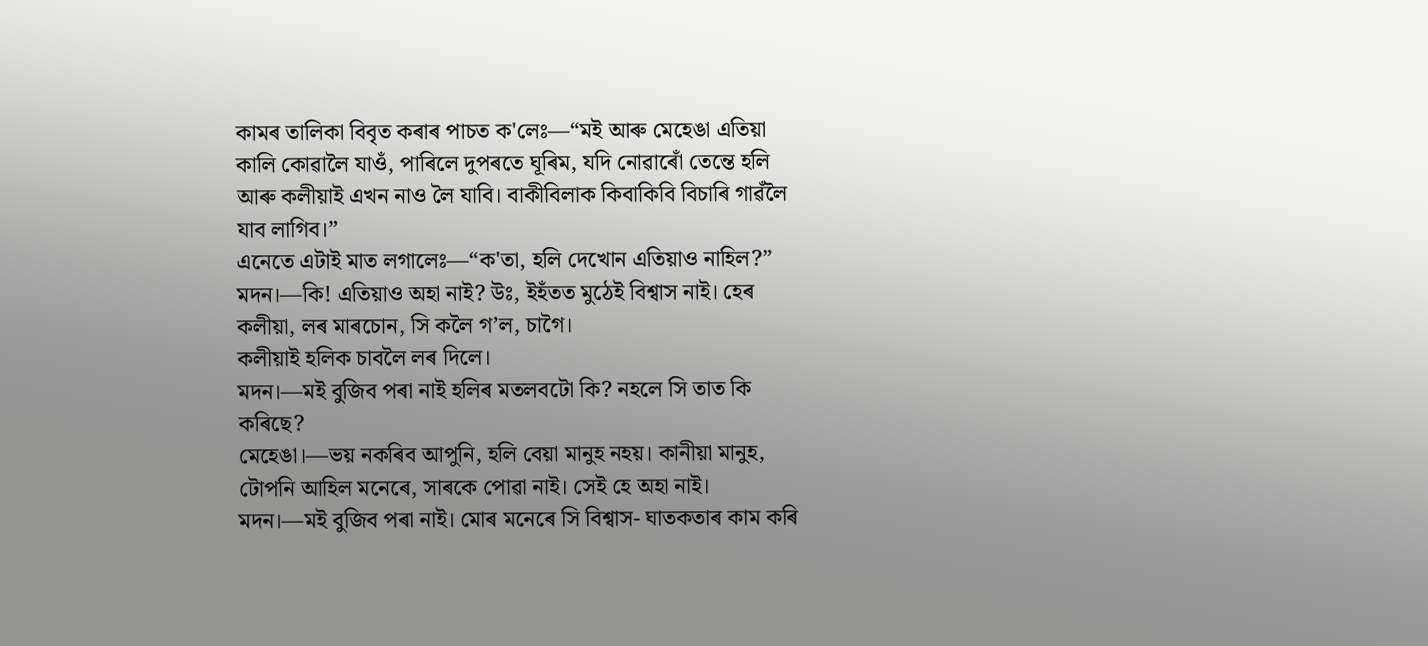কামৰ তালিকা বিবৃত কৰাৰ পাচত ক'লেঃ—“মই আৰু মেহেঙা এতিয়া কালি কোৱালৈ যাওঁ, পাৰিলে দুপৰতে ঘূৰিম, যদি নোৱাৰোঁ তেন্তে হলি আৰু কলীয়াই এখন নাও লৈ যাবি। বাকীবিলাক কিবাকিবি বিচাৰি গাৱঁলৈ যাব লাগিব।”
এনেতে এটাই মাত লগালেঃ—“ক'তা, হলি দেখোন এতিয়াও নাহিল?” মদন।—কি! এতিয়াও অহা নাই? উঃ, ইহঁতত মুঠেই বিশ্বাস নাই। হেৰ কলীয়া, লৰ মাৰচোন, সি কলৈ গ’ল, চাগৈ।
কলীয়াই হলিক চাবলৈ লৰ দিলে।
মদন।—মই বুজিব পৰা নাই হলিৰ মতলবটো কি? নহলে সি তাত কি কৰিছে?
মেহেঙা।—ভয় নকৰিব আপুনি, হলি বেয়া মানুহ নহয়। কানীয়া মানুহ, টোপনি আহিল মনেৰে, সাৰকে পোৱা নাই। সেই হে অহা নাই।
মদন।—মই বুজিব পৰা নাই। মোৰ মনেৰে সি বিশ্বাস- ঘাতকতাৰ কাম কৰি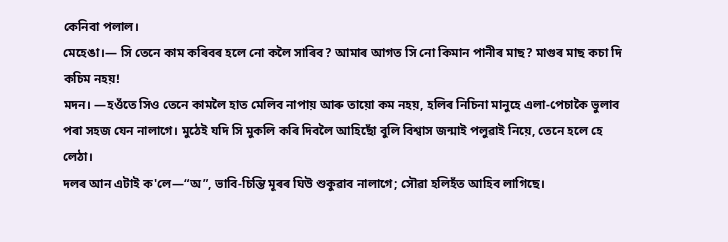কেনিবা পলাল।
মেহেঙা।— সি তেনে কাম কৰিবৰ হলে নো কলৈ সাৰিব? আমাৰ আগত সি নো কিমান পানীৰ মাছ? মাগুৰ মাছ কচা দি কচিম নহয়!
মদন। —হওঁতে সিও তেনে কামলৈ হাত মেলিব নাপায় আৰু তায়ো কম নহয়, হলিৰ নিচিনা মানুহে এলা-পেচাকৈ ভুলাব পৰা সহজ যেন নালাগে। মুঠেই যদি সি মুকলি কৰি দিবলৈ আহিছোঁ বুলি বিশ্বাস জন্মাই পলুৱাই নিয়ে, তেনে হলে হে লেঠা।
দলৰ আন এটাই ক'লে—“অ”, ভাবি-চিন্তি মূৰৰ ঘিউ শুকুৱাব নালাগে; সৌৱা হলিহঁত আহিব লাগিছে।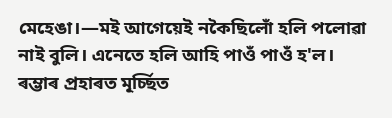মেহেঙা।—মই আগেয়েই নকৈছিলোঁ হলি পলোৱা নাই বুলি। এনেতে হলি আহি পাওঁ পাওঁ হ'ল। ৰম্ভাৰ প্ৰহাৰত মূৰ্চ্ছিত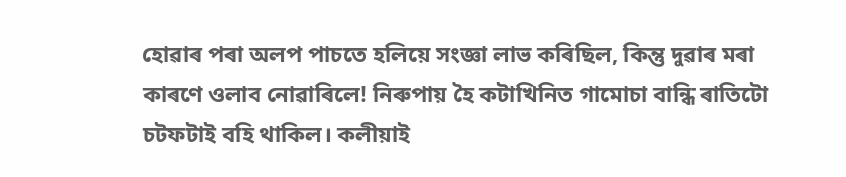হোৱাৰ পৰা অলপ পাচতে হলিয়ে সংজ্ঞা লাভ কৰিছিল, কিন্তু দুৱাৰ মৰা কাৰণে ওলাব নোৱাৰিলে! নিৰুপায় হৈ কটাখিনিত গামোচা বান্ধি ৰাতিটো চটফটাই বহি থাকিল। কলীয়াই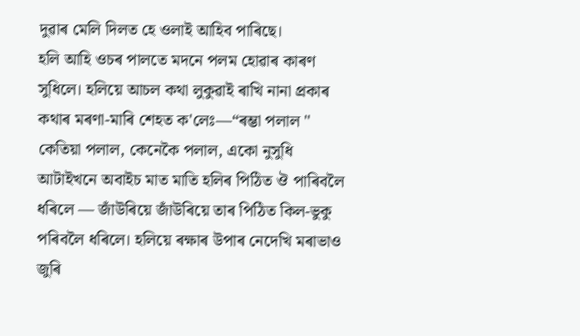দুৱাৰ মেলি দিলত হে ওলাই আহিব পাৰিছে।
হলি আহি ওচৰ পালতে মদনে পলম হোৱাৰ কাৰণ সুধিলে। হলিয়ে আচল কথা লুকুৱাই ৰাখি নানা প্ৰকাৰ কথাৰ মৰণা-মাৰি শেহত ক'লেঃ—“ৰম্ভা পলাল "
কেতিয়া পলাল, কেনেকৈ পলাল, একো নুসুধি আটাইখনে অবাইচ মাত মাতি হলিৰ পিঠিত ঔ পাৰিবলৈ ধৰিলে — জাঁউৰিয়ে জাঁউৰিয়ে তাৰ পিঠিত কিল-ভুকু পৰিবলৈ ধৰিলে। হলিয়ে ৰক্ষাৰ উপাৰ নেদেখি মৰাভাও জুৰি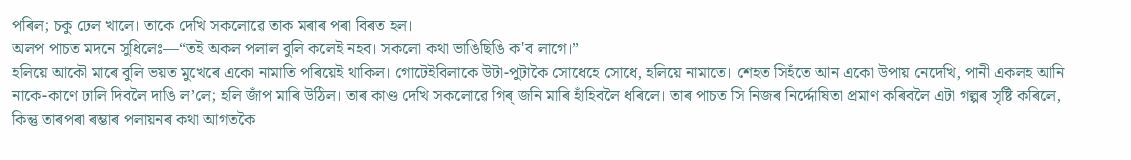পৰিল; চকু ঢেল খালে। তাকে দেখি সকলোৱে তাক মৰাৰ পৰা বিৰত হল।
অলপ পাচত মদনে সুধিলেঃ—“তই অকল পলাল বুলি কলেই নহব। সকলো কথা ভাঙিছিঙি ক'ব লাগে।”
হলিয়ে আকৌ মাৰে বুলি ভয়ত মুখেৰে একো নামাতি পৰিয়েই থাকিল। গোটেইবিলাকে উটা-পুটাকৈ সোধেহে সোধে, হলিয়ে নামাতে। শেহত সিহঁতে আন একো উপায় নেদেখি, পানী একলহ আনি নাকে-কাণে ঢালি দিবলৈ দাঙি ল’লে; হলি জাঁপ মাৰি উঠিল। তাৰ কাণ্ড দেখি সকলোৱে গিৰ্ জনি মাৰি হাঁহিবলৈ ধৰিলে। তাৰ পাচত সি নিজৰ নিৰ্দ্দোষিতা প্ৰমাণ কৰিবলৈ এটা গল্পৰ সৃষ্টি কৰিলে, কিন্তু তাৰপৰা ৰম্ভাৰ পলায়নৰ কথা আগতকৈ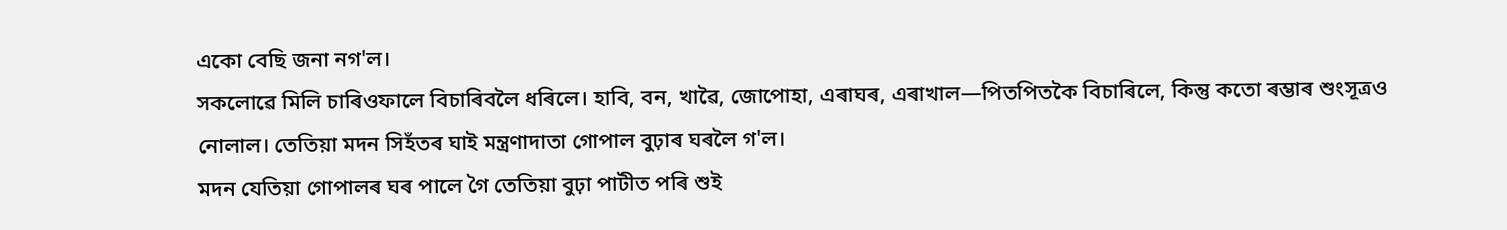একো বেছি জনা নগ'ল।
সকলোৱে মিলি চাৰিওফালে বিচাৰিবলৈ ধৰিলে। হাবি, বন, খাৱৈ, জোপোহা, এৰাঘৰ, এৰাখাল—পিতপিতকৈ বিচাৰিলে, কিন্তু কতো ৰম্ভাৰ শুংসূত্ৰও নোলাল। তেতিয়া মদন সিহঁতৰ ঘাই মন্ত্ৰণাদাতা গোপাল বুঢ়াৰ ঘৰলৈ গ'ল।
মদন যেতিয়া গোপালৰ ঘৰ পালে গৈ তেতিয়া বুঢ়া পাটীত পৰি শুই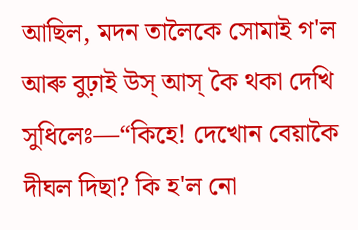আছিল, মদন তালৈকে সোমাই গ'ল আৰু বুঢ়াই উস্ আস্ কৈ থকা দেখি সুধিলেঃ—“কিহে! দেখোন বেয়াকৈ দীঘল দিছা? কি হ'ল নো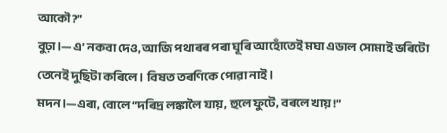আকৌ?”
বুঢ়া।—এ’ নকবা দেও, আজি পথাৰৰ পৰা ঘূৰি আহোঁতেই মঘা এডাল সোমাই ভৰিটো তেনেই দুছিটা কৰিলে। বিষত তৰণিকে পোৱা নাই।
মদন।—এৰা, বোলে “দৰিদ্ৰ লঙ্কালৈ যায়, হুলে ফুটে, বৰলে খায়!”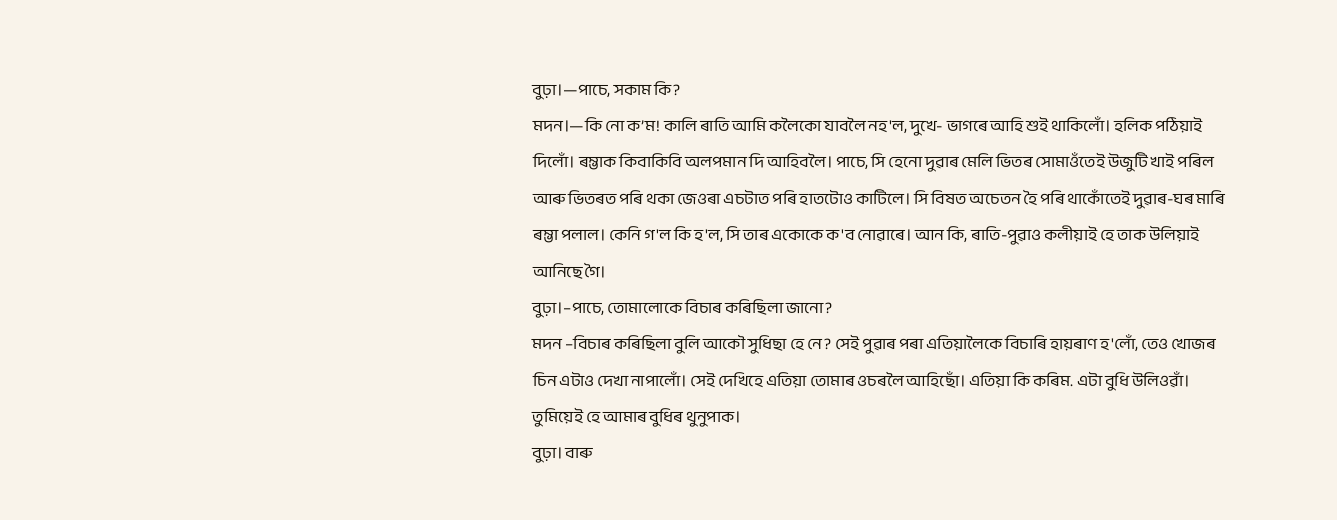বুঢ়া।—পাচে, সকাম কি?
মদন।—কি নো ক’ম! কালি ৰাতি আমি কলৈকো যাবলৈ নহ'ল, দুখে- ভাগৰে আহি শুই থাকিলোঁ। হলিক পঠিয়াই দিলোঁ। ৰম্ভাক কিবাকিবি অলপমান দি আহিবলৈ। পাচে, সি হেনো দুৱাৰ মেলি ভিতৰ সোমাওঁতেই উজুটি খাই পৰিল আৰু ভিতৰত পৰি থকা জেওৰা এচটাত পৰি হাতটোও কাটিলে। সি বিষত অচেতন হৈ পৰি থাকোঁতেই দুৱাৰ-ঘৰ মাৰি ৰম্ভা পলাল। কেনি গ'ল কি হ'ল, সি তাৰ একোকে ক'ব নোৱাৰে। আন কি, ৰাতি-পুৱাও কলীয়াই হে তাক উলিয়াই আনিছে গৈ।
বুঢ়া।–পাচে, তোমালোকে বিচাৰ কৰিছিলা জানো?
মদন –বিচাৰ কৰিছিলা বুলি আকৌ সুধিছা হে নে? সেই পুৱাৰ পৰা এতিয়ালৈকে বিচাৰি হায়ৰাণ হ'লোঁ, তেও খোজৰ চিন এটাও দেখা নাপালোঁ। সেই দেখিহে এতিয়া তোমাৰ ওচৰলৈ আহিছোঁ। এতিয়া কি কৰিম. এটা বুধি উলিওৱাঁ। তুমিয়েই হে আমাৰ বুধিৰ থুনুপাক।
বুঢ়া। বাৰু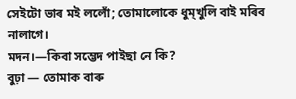সেইটো ভাৰ মই ললোঁ; তোমালোকে ধুম্খুলি বাই মৰিব নালাগে।
মদন।—কিবা সম্ভেদ পাইছা নে কি?
বুঢ়া — তোমাক বাৰু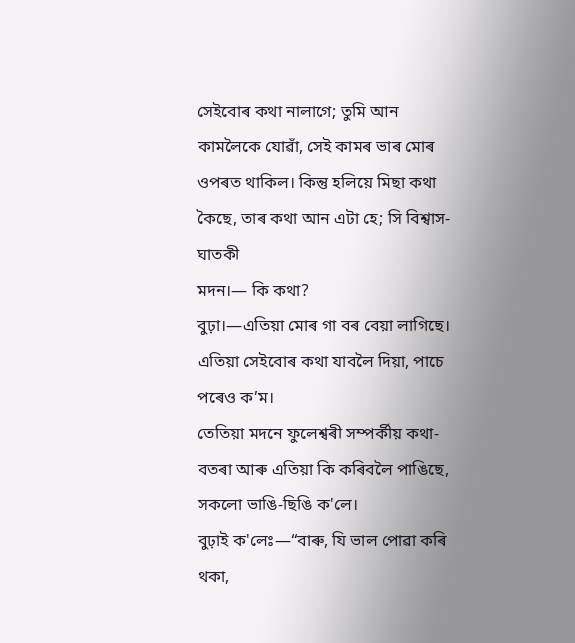সেইবোৰ কথা নালাগে; তুমি আন কামলৈকে যোৱাঁ, সেই কামৰ ভাৰ মোৰ ওপৰত থাকিল। কিন্তু হলিয়ে মিছা কথা কৈছে, তাৰ কথা আন এটা হে; সি বিশ্বাস-ঘাতকী
মদন।— কি কথা?
বুঢ়া।—এতিয়া মোৰ গা বৰ বেয়া লাগিছে। এতিয়া সেইবোৰ কথা যাবলৈ দিয়া, পাচে পৰেও ক’ম।
তেতিয়া মদনে ফুলেশ্বৰী সম্পৰ্কীয় কথা-বতৰা আৰু এতিয়া কি কৰিবলৈ পাঙিছে, সকলো ভাঙি-ছিঙি ক'লে।
বুঢ়াই ক'লেঃ—“বাৰু, যি ভাল পোৱা কৰি থকা,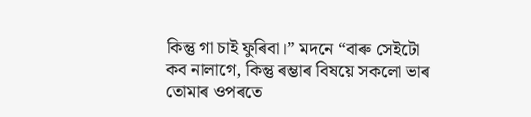কিন্তু গা চাই ফুৰিবা।” মদনে “বাৰু সেইটো কব নালাগে, কিন্তু ৰম্ভাৰ বিষয়ে সকলো ভাৰ তোমাৰ ওপৰতে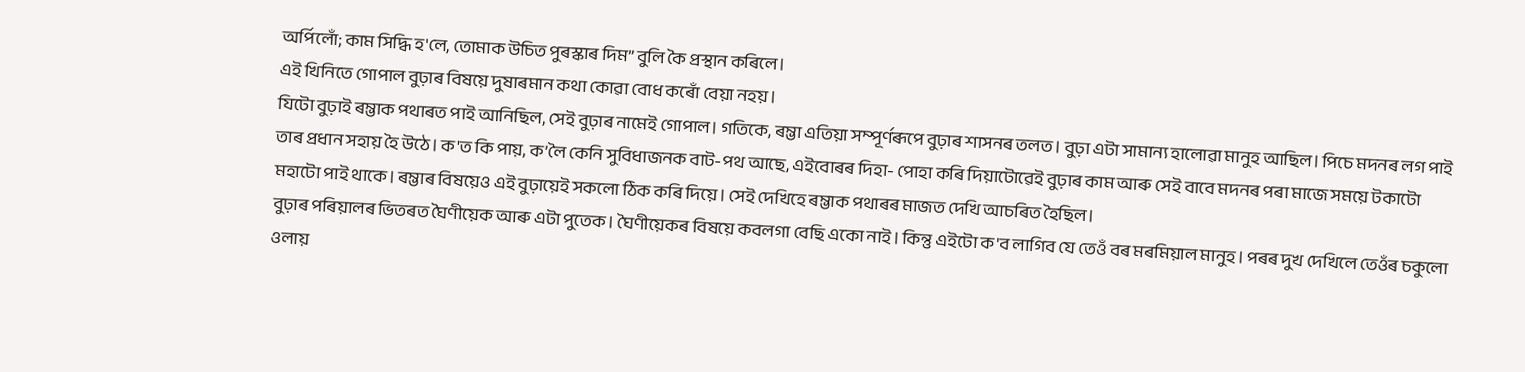অৰ্পিলোঁ; কাম সিদ্ধি হ'লে, তোমাক উচিত পুৰস্কাৰ দিম” বুলি কৈ প্ৰস্থান কৰিলে।
এই খিনিতে গোপাল বুঢ়াৰ বিষয়ে দুষাৰমান কথা কোৱা বোধ কৰোঁ বেয়া নহয়।
যিটো বুঢ়াই ৰম্ভাক পথাৰত পাই আনিছিল, সেই বুঢ়াৰ নামেই গোপাল। গতিকে, ৰম্ভা এতিয়া সম্পূৰ্ণৰূপে বুঢ়াৰ শাসনৰ তলত। বুঢ়া এটা সামান্য হালোৱা মানুহ আছিল। পিচে মদনৰ লগ পাই তাৰ প্ৰধান সহায় হৈ উঠে। ক'ত কি পায়, ক’লৈ কেনি সুবিধাজনক বাট-পথ আছে, এইবোৰৰ দিহা- পোহা কৰি দিয়াটোৱেই বুঢ়াৰ কাম আৰু সেই বাবে মদনৰ পৰা মাজে সময়ে টকাটো মহাটো পাই থাকে। ৰম্ভাৰ বিষয়েও এই বুঢ়ায়েই সকলো ঠিক কৰি দিয়ে। সেই দেখিহে ৰম্ভাক পথাৰৰ মাজত দেখি আচৰিত হৈছিল।
বুঢ়াৰ পৰিয়ালৰ ভিতৰত ঘৈণীয়েক আৰু এটা পুতেক। ঘৈণীয়েকৰ বিষয়ে কবলগা বেছি একো নাই। কিন্তু এইটো ক'ব লাগিব যে তেওঁ বৰ মৰমিয়াল মানুহ। পৰৰ দুখ দেখিলে তেওঁৰ চকুলো ওলায়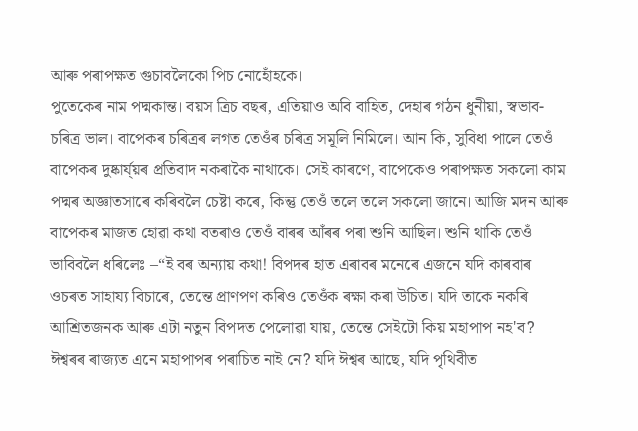আৰু পৰাপক্ষত গুচাবলৈকো পিচ নোহোঁহকে।
পুতেকেৰ নাম পদ্মকান্ত। বয়স ত্ৰিচ বছৰ, এতিয়াও অবি বাহিত, দেহাৰ গঠন ধুনীয়া, স্বভাব-চৰিত্ৰ ভাল। বাপেকৰ চৰিত্ৰৰ লগত তেওঁৰ চৰিত্ৰ সমূলি নিমিলে। আন কি, সুবিধা পালে তেওঁ বাপেকৰ দুষ্কাৰ্য্য়ৰ প্ৰতিবাদ নকৰাকৈ নাথাকে। সেই কাৰণে, বাপেকেও পৰাপক্ষত সকলো কাম পদ্মৰ অজ্ঞাতসাৰে কৰিবলৈ চেষ্টা কৰে, কিন্তু তেওঁ তলে তলে সকলো জানে। আজি মদন আৰু বাপেকৰ মাজত হোৱা কথা বতৰাও তেওঁ বাৰৰ আঁৰৰ পৰা শুনি আছিল। শুনি থাকি তেওঁ ভাবিবলৈ ধৰিলেঃ –“ই বৰ অন্যায় কথা! বিপদৰ হাত এৰাবৰ মনেৰে এজনে যদি কাৰবাৰ ওচৰত সাহায্য বিচাৰে, তেন্তে প্ৰাণপণ কৰিও তেওঁক ৰক্ষা কৰা উচিত। যদি তাকে নকৰি আশ্ৰিতজনক আৰু এটা নতুন বিপদত পেলোৱা যায়, তেন্তে সেইটো কিয় মহাপাপ নহ'ব? ঈশ্বৰৰ ৰাজ্যত এনে মহাপাপৰ পৰাচিত নাই নে? যদি ঈশ্বৰ আছে, যদি পৃথিবীত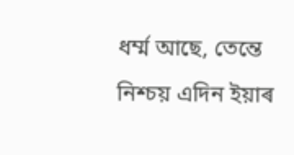ধৰ্ম্ম আছে, তেন্তে নিশ্চয় এদিন ইয়াৰ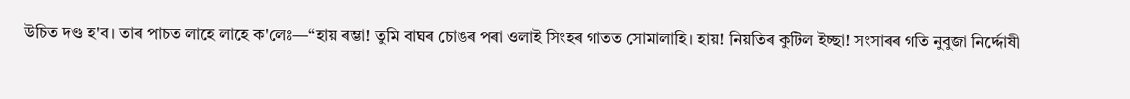উচিত দণ্ড হ'ব। তাৰ পাচত লাহে লাহে ক'লেঃ—“হায় ৰম্ভা! তুমি বাঘৰ চোঙৰ পৰা ওলাই সিংহৰ গাতত সোমালাহি। হায়! নিয়তিৰ কুটিল ইচ্ছা! সংসাৰৰ গতি নুবুজা নিৰ্দ্দোষী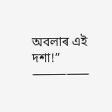অবলাৰ এই দশা!”
⸻⸺